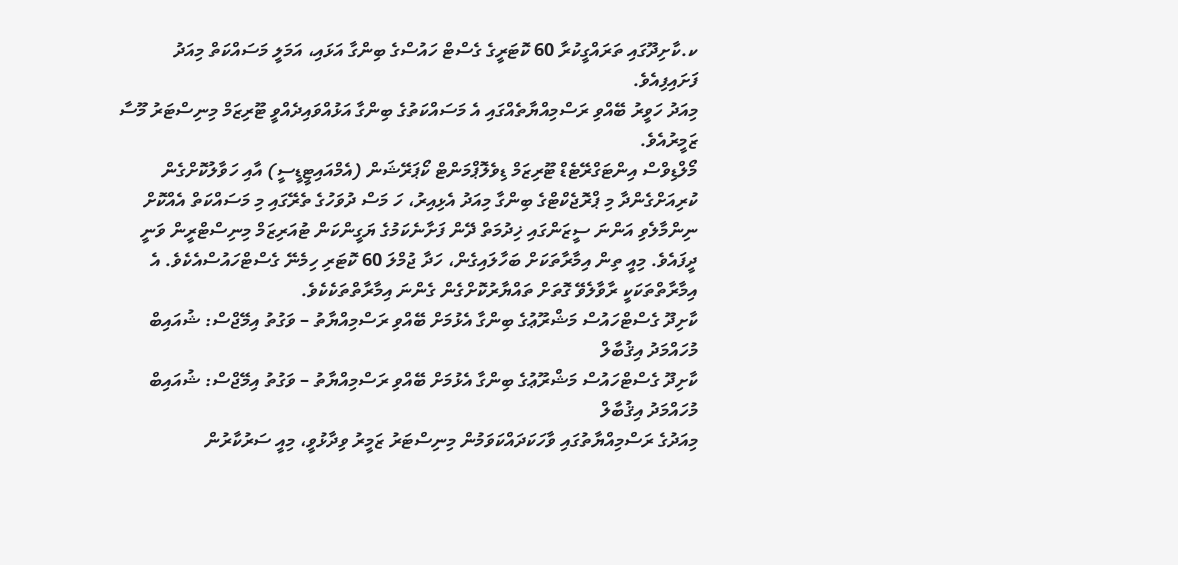ކ.ކާށިދޫގައި ތަރައްގީކުރާ 60 ކޮޓަރީގެ ގެސްޓް ހައުސްގެ ބިންގާ އަޅައި، އަމަލީ މަސައްކަތް މިއަދު ފަށައިފިއެވެ.
މިއަދު ހަވީރު ބޭއްވި ރަސްމިއްޔާތެއްގައި އެ މަސައްކަތުގެ ބިންގާ އަޅުއްވައިދެއްވީ ޓޫރިޒަމް މިނިސްޓަރު މޫސާ ޒަމީރުއެވެ.
މޯލްޑިވްސް އިންޓަގްރޭޓެޑް ޓޫރިޒަމް ޑިވެލޮޕްމަންޓް ކޯޕަރޭޝަން (އެމްއައިޓީޑީސީ) އާއި ހަވާލުކޮށްގެން ކުރިއަށްގެންދާ މި ޕްރޮޖެކްޓްގެ ބިންގާ މިއަދު އެޅިއިރު، ހަ މަސް ދުވަހުގެ ތެރޭގައި މި މަސައްކަތް އެއްކޮށް ނިންމާލެވި އަންނަ ސީޒަންގައި ޚިދުމަތް ދޭން ފަށާނެކަމުގެ ޔަގީންކަން ޓުއަރިޒަމް މިނިސްޓްރީން ވަނީ ދީފައެވެ. މިއީ ތިން އިމާރާތަކަށް ބަހާލައިގެން، ހަދާ ޖުމްލަ 60 ކޮޓަރި ހިމެނޭ ގެސްޓްހައުސްއެކެވެ. އެ އިމާރާތްތަކަކީ ރާވާލެވޭ ގޮތަށް ތައްޔާރުކޮށްގެން ގެންނަ އިމާރާތްތަކެކެވެ.
ކާށިދޫ ގެސްޓްހައުސް މަޝްރޫޢުގެ ބިންގާ އެޅުމަށް ބޭއްވި ރަސްމިއްޔާތު – ވަގުތު އިމޭޖްސް: ޝުއައިބް މުހައްމަދު އިޤުބާލް
ކާށިދޫ ގެސްޓްހައުސް މަޝްރޫޢުގެ ބިންގާ އެޅުމަށް ބޭއްވި ރަސްމިއްޔާތު – ވަގުތު އިމޭޖްސް: ޝުއައިބް މުހައްމަދު އިޤުބާލް
މިއަދުގެ ރަސްމިއްޔާތުގައި ވާހަކަދައްކަވަމުން މިނިސްޓަރު ޒަމީރު ވިދާޅުވީ، މިއީ ސަރުކާރުން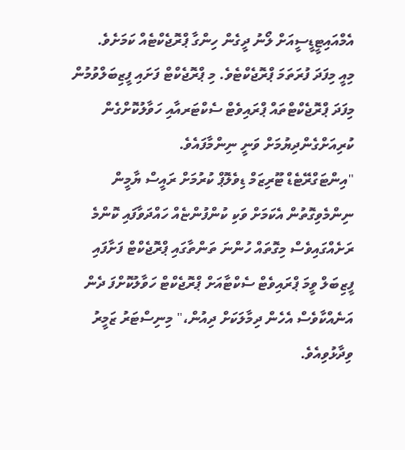އެމްއައިޓީޑީސީއަށް ލޯނު ދީގެން ހިންގާ ޕްރޮޖެކްޓެއް ކަމަށެވެ.
މިއީ މިފަދަ ފުރަތަމަ ޕްރޮޖެކްޓެވެ. މި ޕްރޮޖެކްޓް ފަށައި ފީޒިބަލްވުމުން މިފަދަ ޕްރޮޖެކްޓްތައް ޕްރައިވެޓް ސެކްޓަރއާއި ހަވާލުކޮށްގެން ކުރިއަށްގެންދިޔުމަށް ވަނީ ނިންމާފައެވެ.
"އިންޓަގްރޭޓެޑް ޓޫރިޒަމް ޑިވެލޮޕް ކުރުމަށް ރައީސް ޔާމީން ނިންމެވިގޮތުން އެކަމަށް ވަކި ކުންފުންޏެއް ހައްދަވާފައި ކޮންމެ ރަށެއްގައިވެސް މިގޮތައް ހުންނަ ތަންތާގައި ޕްރޮޖެކްޓް ފަށާފައި ފީޒިބަލް ވީމަ ޕްރައިވެޓް ސެކްޓާއަށް ޕްރޮޖެކްޓް ހަވާލުކޮށްފަ ދެން އަނެއްކާވެސް އެހެން ދިމާލަކަށް ދިއުން،" މިނިސްޓަރު ޒަމީރު ވިދާޅުވިއެވެ.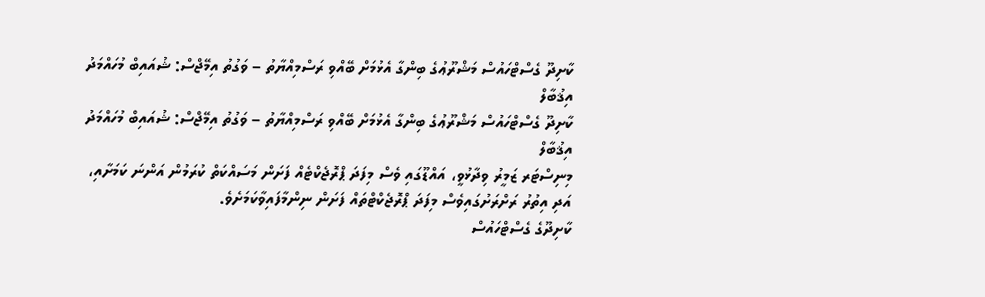ކާށިދޫ ގެސްޓްހައުސް މަޝްރޫޢުގެ ބިންގާ އެޅުމަށް ބޭއްވި ރަސްމިއްޔާތު – ވަގުތު އިމޭޖްސް: ޝުއައިބް މުހައްމަދު އިޤުބާލް
ކާށިދޫ ގެސްޓްހައުސް މަޝްރޫޢުގެ ބިންގާ އެޅުމަށް ބޭއްވި ރަސްމިއްޔާތު – ވަގުތު އިމޭޖްސް: ޝުއައިބް މުހައްމަދު އިޤުބާލް
މިނިސްޓަރ ޒަމީރު ވިދާޅުވީ، އައްޑޫގައި ވެސް މިފަދަ ޕްރޮޖެކްޓެއް ފަށަން މަސައްކަތް ކުރަމުން އަންނަ ކަމަށާއި، އަދި އިތުރު ރަށްރަށުގައިވެސް މިފަދަ ޕްރޮޖެކްޓްތައް ފަށަން ނިންމާފައިވާކަމަށެވެ.
ކާށިދޫގެ ގެސްޓްހައުސް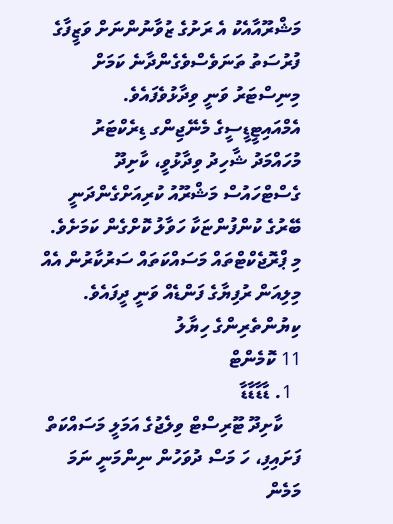މަޝްރޫއާއެކު އެ ރަށުގެ ޒުވާނުންނަށް ވަޒީފާގެ ފުރުސަތު ތަނަވެސްވެގެންދާނެ ކަމަށް މިނިސްޓަރު ވަނީ ވިދާޅުވެފައެވެ.
އެމްއައިޓީޑީސީގެ މެނޭޖިންގ ޑިރެކްޓަރު މުހައްމަދު ޝާހިދު ވިދާޅުވީ، ކާށިދޫ ގެސްޓްހައުސް މަޝްރޫއު ކުރިއަށްގެންދަނީ ބޭރުގެ ކުންފުންޏަކާ ހަވާލު ކޮށްގެން ކަމަށެވެ.
މި ޕްރޮޖެކްޓްތައް މަސައްކަތައް ސަރުކާރުން އެއް މިލިއަން ރުފިޔާގެ ފަންޑެއް ވަނީ ދީފައެވެ.
ކިޔުންތެރިންގެ ހިޔާލު
11 ކޮމެންޓް
  1. ޑާޑާޑާޑާ
    ކާށިދޫ ޓޫރިސްޓް ވިލެޖުގެ އަމަލީ މަސައްކަތް ފަށައިފި، ހަ މަސް ދުވަހުން ނިންމަނީ ނަމަ މަމެން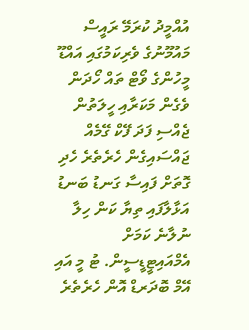އުއްމީދު ކުރަމޭ ރައީސް މައުމޫނުގެ ވެރިކަމުގައި އައްޑޫ މީހުންގެ ވޯޓް ތައް ހޯދަން ވެގެން މަކަރާއި ހީލަތުން ޖެއްސި ފަދަ ފޭކް ގޭމެއް ޖައްސައިގެން ހެރެތެރެ ހެދި ގޮތަށް ފައިސާ ގަނޑު ބަނޑު އަޅާލާފައި ތިޔާ ކަން ހިލާ ނުލާނެ ކަމަށް އެމްއައިޓީޑީސީން. ޓު މީ އައި އޭމް ބޮދަރޑް އޮން ހެރެތެރެ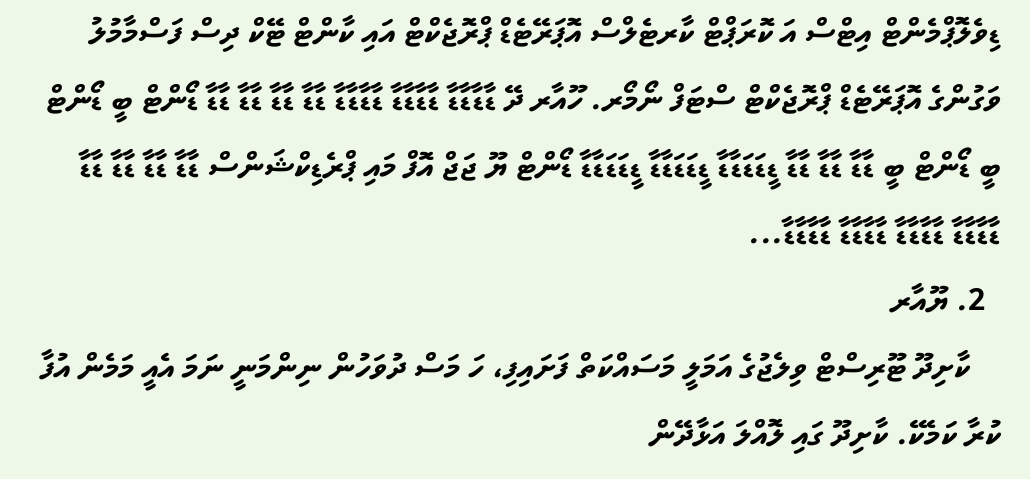ޑިވެލޮޕްމެންޓް އިޓްސް އަ ކޮރަޕްޓް ކާރޓެލްސް އޮޕަރޭޓެޑް ޕްރޮޖެކްޓް އައި ކާންޓް ޓޭކް ދިސް ފަސްމާމުލު ވަގުންގެ އޮޕަރޭޓެޑް ޕްރޮޖެކްޓް ސްޓަފް ނޯމޯރ. ހޫއާރ ދޭ ޑާޑާޑާޑާ ޑާޑާޑާޑާ ޑާޑާޑާޑާ ޑާޑާ ޑާޑާ ޑާޑާ ޑާޑާ ޑޯންޓް ބީ ޑޯންޓް ބީ ޑޯންޓް ބީ ޑާޑާ ޑާޑާ ޑާޑާ ޑީޑަޑަޑާޑާ ޑީޑަޑަޑާޑާ ޑީޑަޑަޑާޑާ ޑޯންޓް ޔޫ ޖަޖް އޮފް މައި ޕްރެޑިކްޝަންސް ޑާޑާ ޑާޑާ ޑާޑާ ޑާޑާ ޑާޑާޑާޑާ ޑާޑާޑާޑާ ޑާޑާޑާޑާ ޑާޑާޑާޑާ...
  2. ޔޫއާރ
    ކާށިދޫ ޓޫރިސްޓް ވިލެޖުގެ އަމަލީ މަސައްކަތް ފަށައިފި، ހަ މަސް ދުވަހުން ނިންމަނީ ނަމަ އެއީ މަމެން އުފާ ކުރާ ކަމެކޭ. ކާށިދޫ ގައި ލޮއްލަ އަޅާދޭން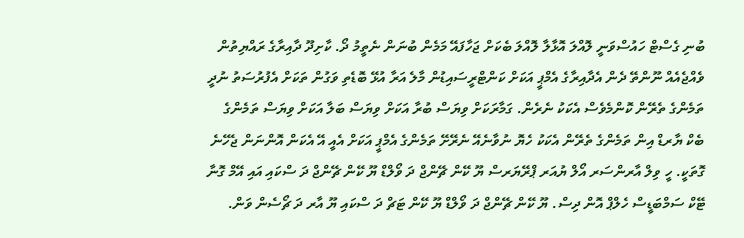ބުނި ގެސްޓް ހައުސްވަނީ ލޮއްލަ އޮޅާލާ ލޮއްލަ ބެކަށް ޖަހާފައޭ މަމެން ބުނަން ނެތީމު ދޯ. ކާށިދޫ ދާއިރާގެ ރައްޔިތުން ވެއްޖެއެއް ނޫންތޭ ދެން އެދާއިރާގެ އެމްޕީ އަކަށް ކަންޓްރީސައިޑުން މާލެ އަރާ އުޅޭ ބޮޑެތި ވަގުން ތަކަށް އެފުރުސަތު ނުދީ ތަމެންގެ ތެރޭން ކޮންމެވެސް އެކަކު ނެރެން. ގަމާރަކަށް ވިޔަސް ބުރާ އަކަށް ވިޔަސް ބަލާ އަކަށް ވިޔަސް ތަމެންގެ ބެކް ޔާރޑް އިން ތަމެންގެ ތެރޭން އެކަކު ހެޔޮ ނުވާނެއޭ ނެރޭށޭ ތަމެންގެ އެމްޕީ އަކަށް އެއީ އޭ އެކަން އޮންނަން ޖެހޭނެ ގޮތަކީ. ހީ ވިލް އާރންސަރ އޯލް ޔުއަރ ޕްރޭޔަރސް ޔޫ ކޭން ޗޭންޖް ދަ ވޯލްޑް ޔޫ ކޭން ޗޭންޖް ދަ ސްކައި އައި އޭމް ގޮނާ ޓޭކް ސަމްބަޑީސް ހެލްޕް އޮން ދިސް. ޔޫ ކޭން ޗޭންޖް ދަ ވޯލްޑް ޔޫ ކޭން ޓަޗް ދަ ސްކައި ޔޫ އާރ ދަ ޗޯސެން ވަން.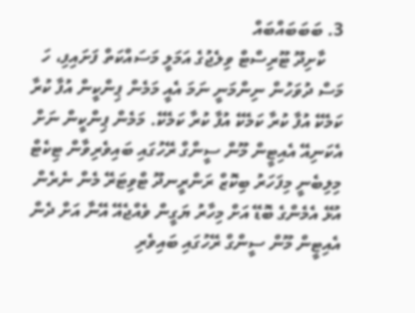3. ބަބަބައްބައް
    ކާށިދޫ ޓޫރިސްޓް ވިލެޖުގެ އަމަލީ މަސައްކަތް ފަށައިފި، ހަ މަސް ދުވަހުން ނިންމަނީ ނަމަ އެއީ މަމެން ޕިންކީން އުފާ ކުރާ ކަމެކޭ އުފާ ކުރާ ކަމެކޭ އުފާ ކުރާ ކަމެކޭ. މަމެން ޕިންކީން ނަށް އެކަނިއޭ އެއިޓީން މޫން ސީންގް ރޭހުގައި ބައިވެރިވާން ޓިކެޓް މިލިބެނީ މިފަހަރު ބިކޮޒް ރަންރީނދޫ ޓްވިޓަރޭ މެން ނެރެން އުޅޭ އެމެންގެ ބޮޑޭ އަށް މިހާރު ޔަގީން ވެއްޖެއޭ އޭނާ އަށް ދެން އެއިޓީން މޫން ސީންގް ރޭހުގައި ބައިވެރި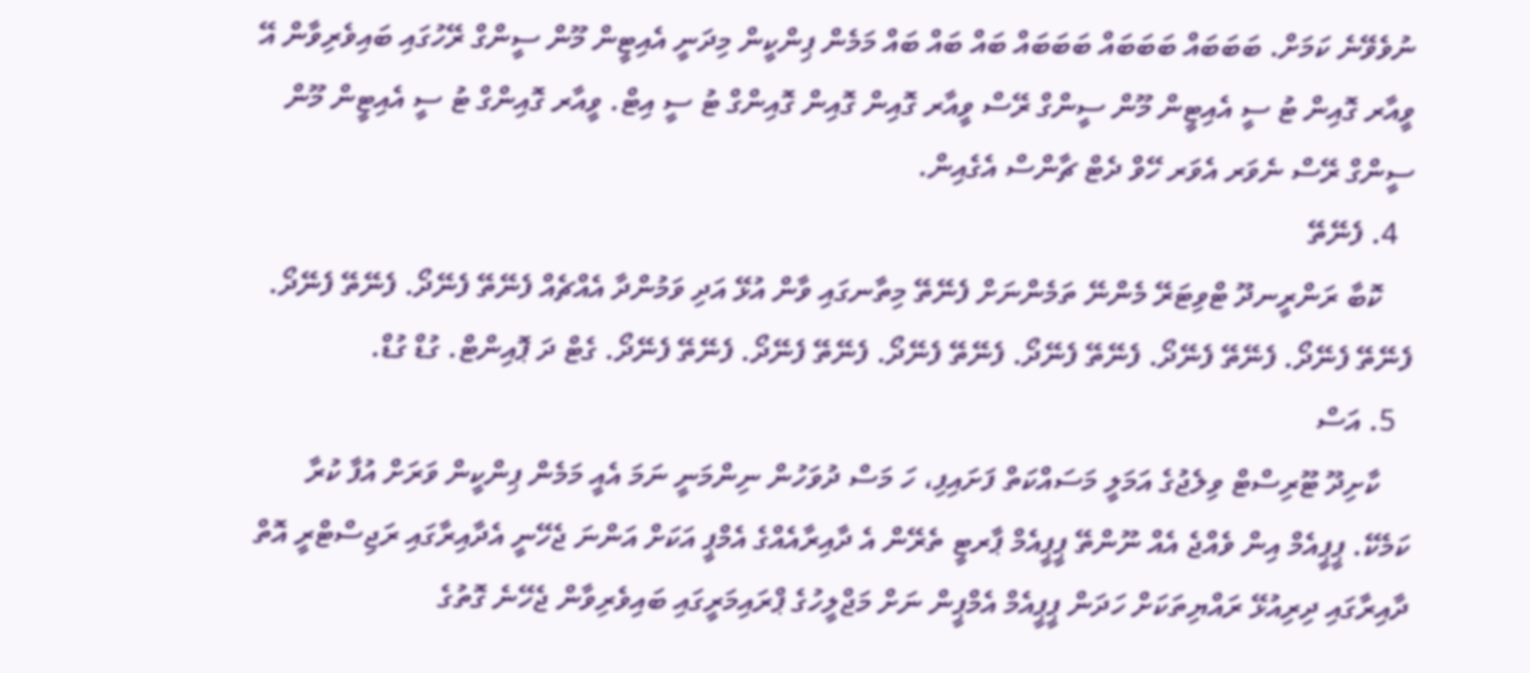ނުވެވޭނެ ކަމަށް. ބަބަބައް ބަބަބައް ބަބަބައް ބައް ބައް ބައް މަމެން ޕިންކީން މިދަނީ އެއިޓީން މޫން ސީންގް ރޭހުގައި ބައިވެރިވާން އޭ ވީއާރ ގޮއިން ޓު ސީ އެއިޓީން މޫން ސީންގް ރޭސް ވީއާރ ގޮއިން ގޮއިން ގޮއިންގް ޓު ސީ އިޓް. ވީއާރ ގޮއިންގް ޓު ސީ އެއިޓީން މޫން ސީންގް ރޭސް ނެވަރ އެވަރ ހޭވް ދެޓް ޗާންސް އެގެއިން.
  4. ފެނޭތޭ
    ކޮބާ ރަންރީނދޫ ޓްވިޓަރޭ މެންނޭ ތަމެންނަށް ފެނޭތޭ މިތާނގައި ވާން އުޅޭ އަދި ވަމުންދާ އެއްޗެއް ފެނޭތޭ ފެނޭދޯ. ފެނޭތޭ ފެނޭދޯ. ފެނޭތޭ ފެނޭދޯ. ފެނޭތޭ ފެނޭދޯ. ފެނޭތޭ ފެނޭދޯ. ފެނޭތޭ ފެނޭދޯ. ފެނޭތޭ ފެނޭދޯ. ފެނޭތޭ ފެނޭދޯ. ގެޓް ދަ ޕޮއިންޓް. ގުޑް ގުޑް.
  5. އަސް
    ކާށިދޫ ޓޫރިސްޓް ވިލެޖުގެ އަމަލީ މަސައްކަތް ފަށައިފި، ހަ މަސް ދުވަހުން ނިންމަނީ ނަމަ އެއީ މަމެން ޕިންކީން ވަރަށް އުފާ ކުރާ ކަމެކޭ. ޕީޕީއެމް އިން ވެއްޖެ އެއް ނޫންތޭ ޕީޕީއެމް ޕާރޓީ ތެރޭން އެ ދާއިރާއެއްގެ އެމްޕީ އަކަށް އަންނަ ޖެހޭނީ އެދާއިރާގައި ރަޖިސްޓްރީ އޮތް ދާއިރާގައި ދިރިއުޅޭ ރައްޔިތަކަށް ހަދަން ޕީޕީއެމް އެމްޕީން ނަށް މަޖްލީހުގެ ޕްރައިމަރީގައި ބައިވެރިވާން ޖެހޭނެ ގޮތުގެ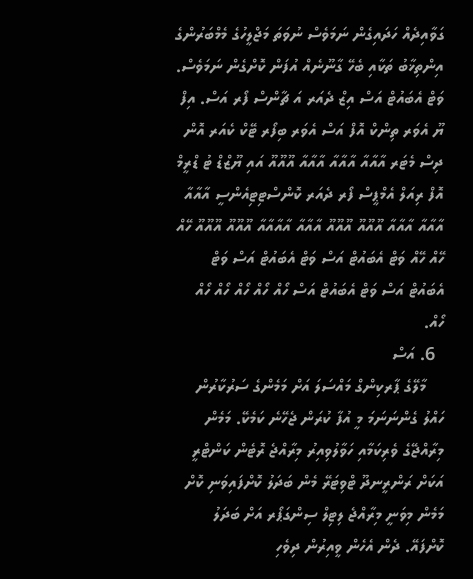ގަވާއިދެއް ހަދައިގެން ނަމަވެސް ނުވަތަ މަޖްލީހުގެ މެމްބަރުންގެ އިންތިޚާބު ތަކާއި ބެހޭ ގާނޫނެއް އުފަން ކޮށްގެން ނަމަވެސް. ވަޓް އެބައުޓް އަސް އިޒް ދެއަރ އަ ޗާންސް ފޯރ އަސް. އިފް ޔޫ އެވަރ ތިންކް އޮފް އަސް އެވަރ ބިފޯރ ޓޭކް ކެއަރ އޮން ދިސް މެޓަރ އާއާއާ އާއާއާ އާއާއާ އޫއޫއޫ އައި ޔޫޒްޑް ޓު ޑްރީމް އޮފް ރިއަލް އެމްޕީސް ފޯރ ދެއަރ ކޮންސްޓިޓިއެންސީ އާއާއާ އާއާއާ އާއާއާ އޫއޫއޫ އޫއޫއޫ އާއާއާ އާއާއާއާ އޫއޫއޫ އޫއޫއޫ ހޭއް ހޭއް ހޭއް ވަޓް އެބައުޓް އަސް ވަޓް އެބައުޓް އަސް ވަޓް އެބައުޓް އަސް ވަޓް އެބައުޓް އަސް ހޯއް ހޯއް ހޯއް ހޯއް ހޯއް ހޯއް.
  6. އަސް
    މާލޭގެ ޕާރކިންގް މައްސަލަ އަށް މަމެންގެ ސަރުކާރުން ހައްލު ގެންނަނަމަ މީ އުފާ ކުރަން ޖެހޭނެ ކަމެކޭ. މަމެން މިރާއްޖޭގެ ވެރިކަމާއި ހަވާލުވިއިރު މިރާއްޖެ ރޮޓެން ކަންޓްރީ އަކަށް ރަންރީނދޫ ޓްވިޓަރޭ މެން ބަދަލު ކޮށްފައިވަނި ކޮށް މަމެން މިވަނީ މިރާއްޖެ ލިޓިލް ސިންގަޕޯރ އަށް ބަދަލު ކޮށްފައޭ. ދެން އެހެން ވީއިރުން ދިވެހި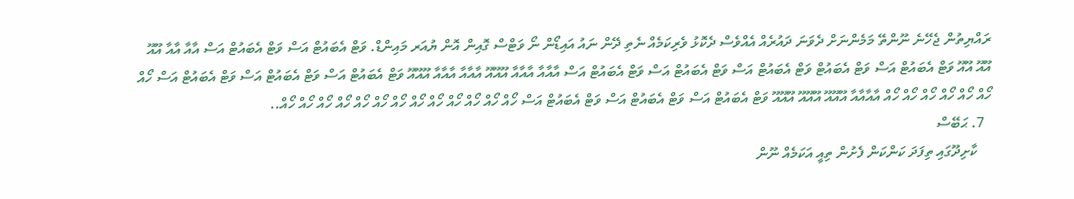ރައްޔިތުން ޖެހޭނެ ނޫންތޭ މަމެންނަށް ދެވަނަ ދައުރެއް އެއްވެސް ދެކޮޅު ވެރިކަމެއް ނެތި ދޭން ނައު އައިޑޯން ނޯ ވަޓްސް ގޮއިން އޮން ޔުއަރ މައިންޑް. ވަޓް އެބައުޓް އަސް ވަޓް އެބައުޓް އަސް އާއާ އާއާ އޫއޫ އޫއޫ އޫއޫ ވަޓް އެބައުޓް އަސް ވަޓް އެބައުޓް ވަޓް އެބައުޓް އަސް ވަޓް އެބައުޓް އަސް ވަޓް އެބައުޓް އަސް އާއާއާ އާއާއާ އޫއޫއޫ އާއާއާ އާއާއާ އޫއޫއޫ ވަޓް އެބައުޓް އަސް ވަޓް އެބައުޓް އަސް ވަޓް އެބައުޓް އަސް ހޯއް ހޯއް ހޯއް ހޯއް ހޯއް ހޯއް ހޯއް އާއާއާއާ އޫއޫއޫ އޫއޫއޫ އޫއޫއޫ ވަޓް އެބައުޓް އަސް ވަޓް އެބައުޓް އަސް ވަޓް އެބައުޓް އަސް ހޯއް ހޯއް ހޯއް ހޯއް ހޯއް ހޯއް ހޯއް ހޯއް ހޯއް ހޯއް ހޯއް ހޯއް ހޯއް..
  7. ޙަބޭސް
    ކާށިދޫގައި ތިފަދަ ކަންކަން ފެށުން ތިއީ އަކަމެއް ނޫން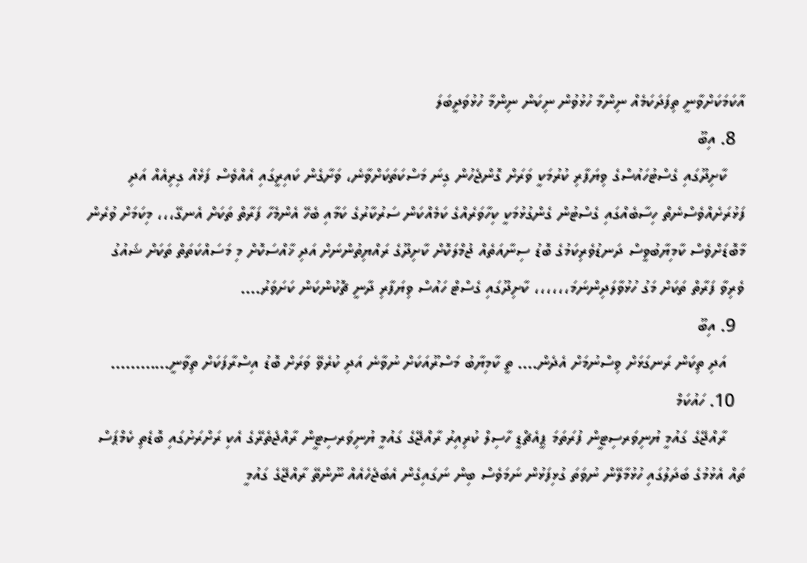އާކަމަކަށްވާނީ ތިފަދަކަމެއް ނިންމާ ހުޅުވުން ނިކަން ނިންމާ ހުޅުވަދީބަލަ
  8. އިބޫ
    ކާށިދޫގައި ގެސްޓުހައުސްގެ ވިޔަފާރި ކުރުމަކީ ވަރަށް ގޮންޖެހުން ގިނަ މަސްކަތަކަށްވާނެ، ވަށާގެން ކައިރީގައި އެއްވެސް ފަޅެއް ގިރިއެއް އަދި ފަޅުރަށެއްވެސްނެތް ހިސާބެއްގައި ގެސްޓުން ގެންގުޅުމަކީ ކިހާވަރެއްގެ ކަމެއްކަން ސަރުކާރުގެ ކަމާއި ބެހޭ އެންމެހާ ފަރާތް ތަކަށް އެނގޭ،،، މިކަމަށް ވުރެން މާބޮޑަށްވެސް ކާމިޔާބުވީސް ދަނޑުވެރިކަމުގެ ބޮޑު ސިނާއަތެއް ޖުމްލަކޮށް ކާށިދޫގެ ރައްޔިތުންނަށް އަދި ޚާއްސަކޮށް މި މަސައްކަތަތް ތަކަށް ޝައުގު ވެރިވާ ފަރާތް ތަކަށް މަގު ހުޅުވާލަދިންނަމަ،،،،،، ކާށިދޫގައި ގެސްޓް ހައުސް ވިޔަފާރި ދާނީ ޗޮކުންކަން ކަށަވަރު....
  9. އިބޫ
    އަދި ތިކަން ރަނގަޅަށް ވިސްނުމަށް އެދެން.... ތީ ކާމިޔާބު މަސްރޫއަކަށް ނުވާނެ އަދި ކުރެވޭ ވަރަށް ބޮޑު އިސްރާފަކަށް ތިވާނީ............
  10. ހައުކަމް
    ރާއްޖޭގެ ގައުމީ ޔުނިވަރސިޓީން ފުރަތަމަ ޕީއެޗްޑީ ހާސިލް ކުރިއިރު ރާއްޖޭގެ ގައުމީ ޔުނިވަރސިޓީން ރާއްޖެތެރޭގެ އެކި ރަށްރަށުގައި ބޮޑެތި ކެމްޕަސް ތައް އެޅުމުގެ ބަދަލުގައި ހުޅުމާލޭން ނުވަތަ ގުޅިފަޅުން ނަމަވެސް ބިން ނަގައިގެން އެބަޖެހެއެއް ނޫންތޭ ރާއްޖޭގެ ގައުމީ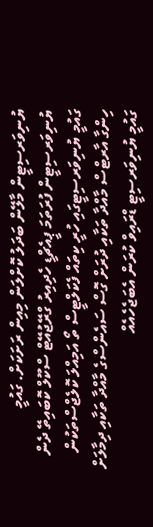ޔުނިވަރސިޓީން މާލޭން ބަދަލު ކޮށްލަން މިއިން ރަށަކަށް. ގައުމީ ޔުނިވަރސިޓީން ފުރަތަމަ ޕީއެޗްޑީ ހެދިއިރު ގްރޭޖުއޭޓް ސްކޫލް ކޮބައިތޭ ދެން ގައުމީ ޔުނިވަރސިޓީގައި ހުރީ ކިތައް ފެކަލްޓީސް ތޯ އަމިއްލަ ކޮލެޖްސްތަކުން ހިންގާ އާރޓްސް މާއްދާ ތަކާއި ދުރަށް ގޮސް ސައެންސްގެ މާއްދާ ތަކާއި ދިމާލަށް ގައުމީ ޔުނިވަރސިޓީ ޑްރައިވް ކުރަން އެބަޖެހެއެއް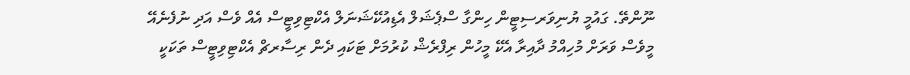ނޫންތޭ. ގައުމީ ޔުނިވަރސިޓީން ހިންގާ ސްޕެޝަލް އެޑިއުކޭޝަނަލް އެކްޓިވިޓީސް އެއް ވެސް އަދި ނުފެނެއޭ މީވެސް ވަރަށް މުހިއްމު ދާއިރާ އެކޭ މީހުން ރިފްރެޝް ކުރުމަށް ޓަކައި ދެން ރިސާރޗް އެކްޓިވިޓީސް ތަކަކީ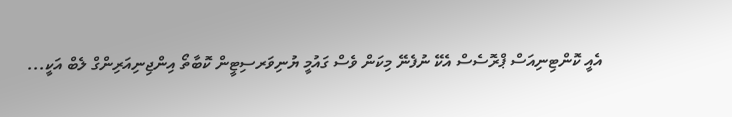އެއީ ކޮންޓިނިއަސް ޕްރޮސެސް އެކޭ ނުފެނޭ މިކަން ވެސް ގައުމީ ޔުނިވަރސިޓީން ކޮބާތޯ އިންޖިނިއަރިންގް ލެބް އަކީ...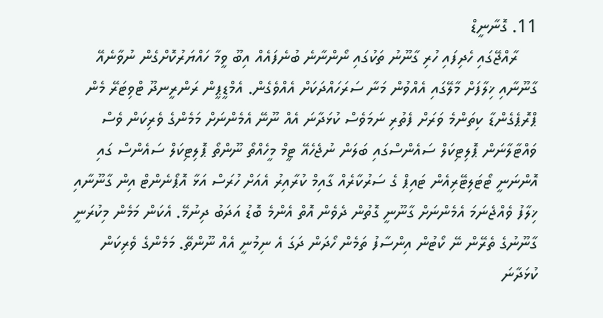11. ގޮނާނީޑް
    ރާއްޖޭގައި ހެދިފައި ހުރި ގާނޫނު ތަކުގައި ނޯންނާނެ ބުނެފައެއް އިބޫ ވީމާ ހައްޔަރުކޮށްގެން ނުވާނެއޭ ގާނޫނާއި ޚިލާފަށް މާލޭގައި އެއްވުން މަނާ ސަރަހައްދަކަށް އެއްވެގެން. އެމްޑީޕީން ރަންރީނދޫ ޓްވިޓަރޭ މެން ޕްރޮޕެގެންޑާ ކިތަންމެ ވަރަށް ފެތުރި ނަމަވެސް ކުޅަދާނަ އެއް ނޫނޭ އެމެންނަށް މަމެންގެ ވެރިކަން ވެސް ވައްޓާލާނަން ޕޮލިޓިކަލް ސައެންސްގައި ބަލަން ނުޖެހެއޭ ޓީމް މީހެއްތޯ ނޫންތޯ ޕޮލިޓިކަލް ސައެންސް ގައި އޮންނަނީ ޓޯޓަލިޓޭރިއެން ޓައިޕް ގެ ސަރުކާރެއް ގާއިމް ކުރާއިރު އެއަށް ހުރަސް އަޅާ އޮޕޯނެންޓް އިން ގާނޫނާއި ޚިލާފު ވެއްޖެނަމަ އެމެންނަށް ގާނޫނީ ގޮތުން ދެވެން އޮތް އެންމެ ބޮޑު އަދަބު ދިނުމޭ. އެކަން މަމެން މިކުރަނީ ގާނޫނުގެ ތެރޭން ނޭ ކޯޓުން އިންސާފު ތަމެން ހޯދަން ދަގަ އެ ނިމުނީ އެއް ނޫންތޭ. މަމެންގެ ވެރިކަން ކުޅަދާނަ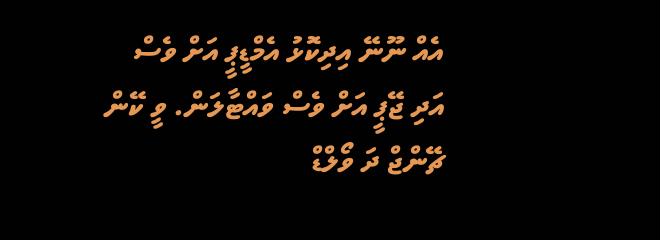އެއް ނޫނޭ އިދިކޮޅު އެމްޑީޕީ އަށް ވެސް އަދި ޖޭޕީ އަށް ވެސް ވައްޓާލަން. ވީ ކޭން ޗޭންޖް ދަ ވޯލްޑް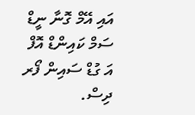އައި އޭމް ގޮނާ ނީޑް ސަމް ކައިންޑް އޮފް އަ ގުޑް ސައިން ފޯރ ދިސް.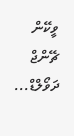ވީކޭން ޗޭންޖް ދަވޯލްޑް...